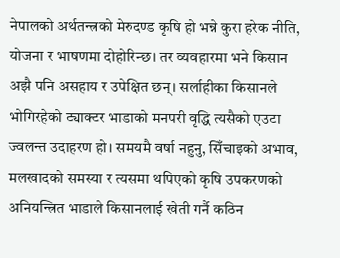नेपालको अर्थतन्त्रको मेरुदण्ड कृषि हो भन्ने कुरा हरेक नीति, योजना र भाषणमा दोहोरिन्छ। तर व्यवहारमा भने किसान अझै पनि असहाय र उपेक्षित छन्। सर्लाहीका किसानले भोगिरहेको ट्याक्टर भाडाको मनपरी वृद्धि त्यसैको एउटा ज्वलन्त उदाहरण हो। समयमै वर्षा नहुनु, सिँचाइको अभाव, मलखादको समस्या र त्यसमा थपिएको कृषि उपकरणको अनियन्त्रित भाडाले किसानलाई खेती गर्नै कठिन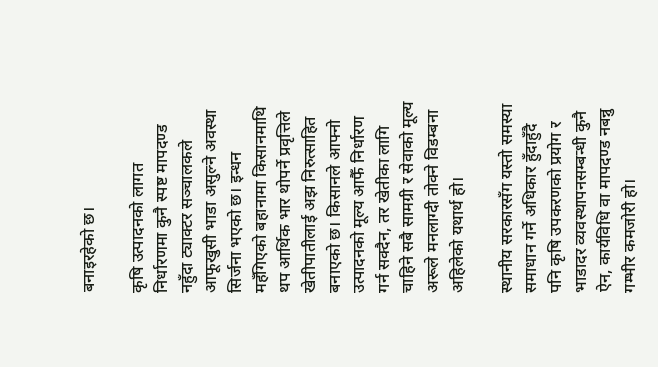बनाइरहेको छ।

कृषि उत्पादनको लागत निर्धारणमा कुनै स्पष्ट मापदण्ड नहुँदा ट्याक्टर सञ्चालकले आफूखुसी भाडा असुल्ने अवस्था सिर्जना भएको छ। इन्धन महँगिएको बहानामा किसानमाथि थप आर्थिक भार थोपर्ने प्रवृत्तिले खेतीपातीलाई अझ निरुत्साहित बनाएको छ। किसानले आफ्नो उत्पादनको मूल्य आफैँ निर्धारण गर्न सक्दैन, तर खेतीका लागि चाहिने सबै सामग्री र सेवाको मूल्य अरूले मनलाग्दी तोक्ने विडम्बना अहिलेको यथार्थ हो।

स्थानीय सरकारसँग यस्तो समस्या समाधान गर्ने अधिकार हुँदाहुँदै पनि कृषि उपकरणको प्रयोग र भाडादर व्यवस्थापनसम्बन्धी कुनै ऐन, कार्यविधि वा मापदण्ड नबन्नु गम्भीर कमजोरी हो।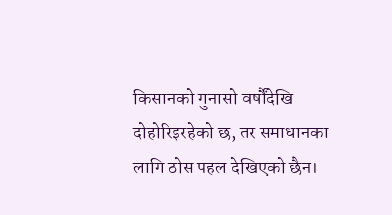किसानको गुनासो वर्षौंदेखि दोहोरिइरहेको छ, तर समाधानका लागि ठोस पहल देखिएको छैन।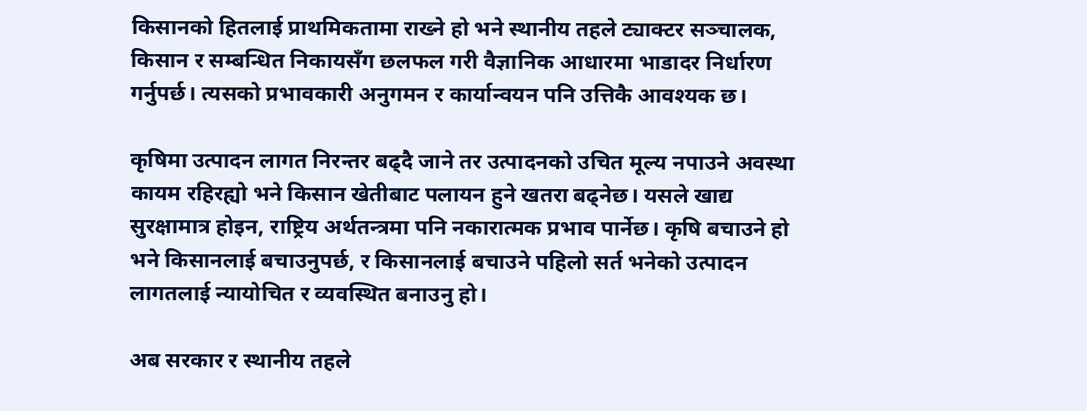किसानको हितलाई प्राथमिकतामा राख्ने हो भने स्थानीय तहले ट्याक्टर सञ्चालक, किसान र सम्बन्धित निकायसँग छलफल गरी वैज्ञानिक आधारमा भाडादर निर्धारण गर्नुपर्छ। त्यसको प्रभावकारी अनुगमन र कार्यान्वयन पनि उत्तिकै आवश्यक छ।

कृषिमा उत्पादन लागत निरन्तर बढ्दै जाने तर उत्पादनको उचित मूल्य नपाउने अवस्था कायम रहिरह्यो भने किसान खेतीबाट पलायन हुने खतरा बढ्नेछ। यसले खाद्य सुरक्षामात्र होइन, राष्ट्रिय अर्थतन्त्रमा पनि नकारात्मक प्रभाव पार्नेछ। कृषि बचाउने हो भने किसानलाई बचाउनुपर्छ, र किसानलाई बचाउने पहिलो सर्त भनेको उत्पादन लागतलाई न्यायोचित र व्यवस्थित बनाउनु हो।

अब सरकार र स्थानीय तहले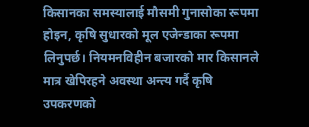किसानका समस्यालाई मौसमी गुनासोका रूपमा होइन, कृषि सुधारको मूल एजेन्डाका रूपमा लिनुपर्छ। नियमनविहीन बजारको मार किसानले मात्र खेपिरहने अवस्था अन्त्य गर्दै कृषि उपकरणको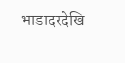भाडादरदेखि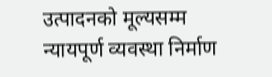उत्पादनको मूल्यसम्म न्यायपूर्ण व्यवस्था निर्माण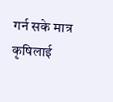गर्न सके मात्र कृषिलाई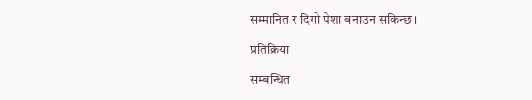सम्मानित र दिगो पेशा बनाउन सकिन्छ।

प्रतिक्रिया

सम्बन्धित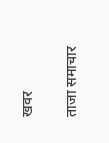खवर

ताजा समाचार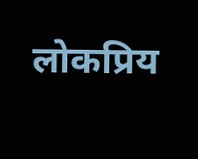लोकप्रिय